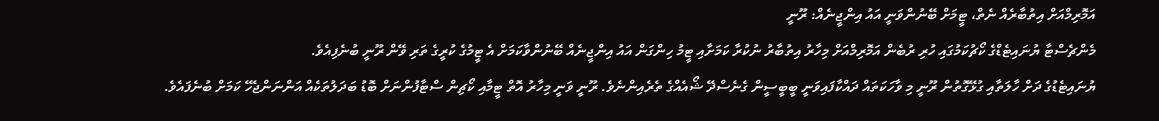އަމޮރިމްއަށް އިތުބާރެއް ނެތް، ޓީމަށް ބޭނުންވަނީ އައު އިންޖީނެއް: ރޫނީ
މެންޗެސްޓާ ޔުނައިޓެޑްގެ ކޯޗުކަމުގައި ހުރި ރުބެން އަމޮރިމްއަށް މިހާރު އިތުބާރު ނުކުރާ ކަމަށާއި ޓީމު ހިންގަން އައު އިންޖީނެއް ބޭނުންވާކަމަށް އެ ޓީމުގެ ކުރީގެ ތަރި ވޭން ރޫނީ ބުނެފިއެވެ.
ޔުނައިޓެޑުގެ ދަށް ހާލަތާއި ގުޅޭގޮތުން ރޫނީ މި ވާހަކަތައް ދައްކާފައިވަނީ ބީބީސީން ގެނެސްދޭ ޝޯއެއްގެ ތެރެއިންނެވެ. ރޫނީ ވަނީ މިހާރު އޮތް ޓީމާއި ކޯޗިން ސްޓާފުންނަށް ބޮޑު ބަދަލުތަކެއް އަންނަންޖެހޭ ކަމަށް ބުނެފައެވެ.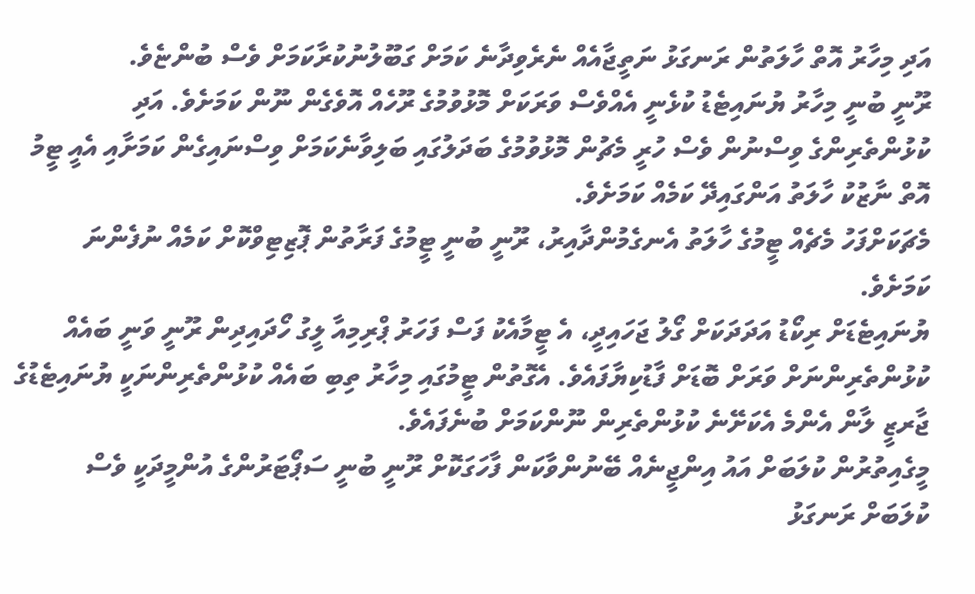އަދި މިހާރު އޮތް ހާލަތުން ރަނގަޅު ނަތީޖާއެއް ނެރެވިދާނެ ކަމަށް ގަބޫލުނުކުރާކަމަށް ވެސް ބުންޏެވެ.
ރޫނީ ބުނީ މިހާރު ޔުނައިޓެޑު ކުޅެނީ އެއްވެސް ވަރަކަށް މޮޅުވުމުގެ ރޫހެއް އޮވެގެން ނޫން ކަމަށެވެ. އަދި ކުޅުންތެރިންގެ ވިސްނުން ވެސް ހުރީ މެޗުން މޮޅުވުމުގެ ބަދަލުގައި ބަލިވާނެކަމަށް ވިސްނައިގެން ކަމަށާއި އެއީ ޓީމު އޮތް ނާޒުކު ހާލަތު އަންގައިދޭ ކަމެއް ކަމަށެވެ.
މެޗަކަށްފަހު މެޗެއް ޓީމުގެ ހާލަތު އެނގެމުންދާއިރު، ރޫނީ ބުނީ ޓީމުގެ ފަރާތުން ޕޮޒިޓިވްކޮށް ކަމެއް ނުފެންނަ ކަމަށެވެ.
ޔުނައިޓެޑަށް ރިކޯޑު އަދަދަކަށް ގޯލު ޖަހައިދީ، އެ ޓީމާއެކު ފަސް ފަހަރު ޕްރިމިއާ ލީގު ހޯދައިދިން ރޫނީ ވަނީ ބައެއް ކުޅުންތެރިންނަށް ވަރަށް ބޮޑަށް ފާޑުކިޔާފައެވެ. އެގޮތުން ޓީމުގައި މިހާރު ތިބި ބައެއް ކުޅުންތެރިންނަކީ ޔުނައިޓެޑުގެ ޖާރޒީ ލާން އެންމެ އެކަށޭނެ ކުޅުންތެރިން ނޫންކަމަށް ބުނެފައެވެ.
މީގެއިތުރުން ކުލަބަށް އައު އިންޖީނެއް ބޭނުންވާކަން ފާހަގަކޮށް ރޫނީ ބުނީ ސަޕޯޓަރުންގެ އުންމީދަކީ ވެސް ކުލަބަށް ރަނގަޅު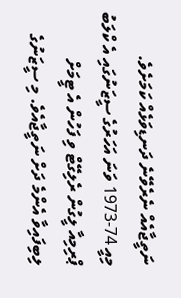ނަތީޖާއެއް ނެރެވޭނެ ދަނޑިވަޅެއް ކަމަށެވެ.
މިއީ 74-1973 ވަނަ އަހަރުގެ ސީޒަނުގައި އެ ކްލަބު ޕްރިމިއާ ލީގުން ރެލިގޭޓް ވި ފަހުން އެ ޓީމަށް ލިބިފައިވާ އެންމެ ދަށް ނަތީޖާއެވެ. މި ސީޒަނުގެ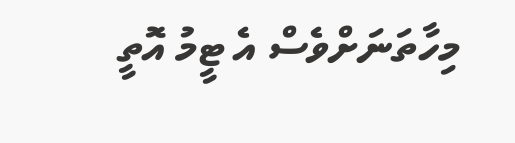މިހާތަނަށްވެސް އެ ޓީމު އޮތީ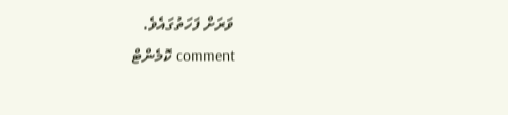ވަރަށް ފަހަތުގައެވެ.
comment ކޮމެންޓް